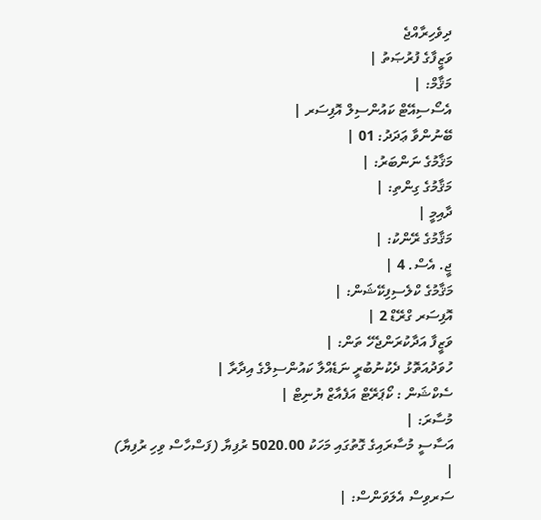ދިވެހިރާއްޖެ
ވަޒީފާގެ ފުރުޞަތު |
މަޤާމް: |
އެސޯސިއޭޓް ކައުންސިލް އޮފިސަރ |
ބޭނުންވާ ޢަދަދު: 01 |
މަޤާމުގެ ނަންބަރު: |
މަޤާމުގެ ގިންތި: |
ދާއިމީ |
މަޤާމުގެ ރޭންކު: |
ޖީ. އެސް. 4 |
މަޤާމުގެ ކްލެސިފިކޭޝަން: |
އޮފިސަރ ގްރޭޑް 2 |
ވަޒީފާ އަދާކުރަންޖެހޭ ތަން: |
ހުވަދުއަތޮޅު ދެކުނުބުރީ ނަޑެއްލާ ކައުންސިލްގެ އިދާރާ |
ސެކްޝަން : ކޯޕަރޭޓް އަފެއާޒް ޔުނިޓް |
މުސާރަ: |
އަސާސީ މުސާރައިގެ ގޮތުގައި މަހަކު 5020.00 ރުފިޔާ (ފަސްހާސް ވިހި ރުފިޔާ) |
ސަރވިސް އެލަވަންސް: |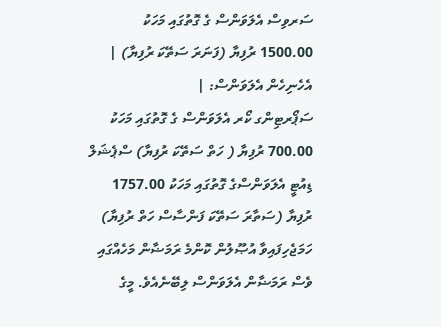ސަރވިސް އެލަވަންސް ގެ ގޮތުގައި މަހަކު 1500.00 ރުފިޔާ (ފަނަރަ ސަތޭކަ ރުފިޔާ) |
އެހެނިހެން އެލަވަންސް: |
ސަޕޯރޓިންގ ކޯރ އެލަވަންސް ގެ ގޮތުގައި މަހަކު 700.00 ރުފިޔާ ( ހަތް ސަތޭކަ ރުފިޔާ) ސްޕެޝަލް ޑިއުޓީ އެލަވަންސްގެ ގޮތުގައި މަހަކު 1757.00 ރުފިޔާ (ސަތާރަ ސަތޭކަ ފަންސާސް ހަތް ރުފިޔާ) ހަމަޖެހިފައިވާ އުޞޫލުން ކޮންމެ ރަމަޟާން މަހެއްގައި ވެސް ރަމަޟާން އެލަވަންސް ލިބޭނެއެވެ. މީގެ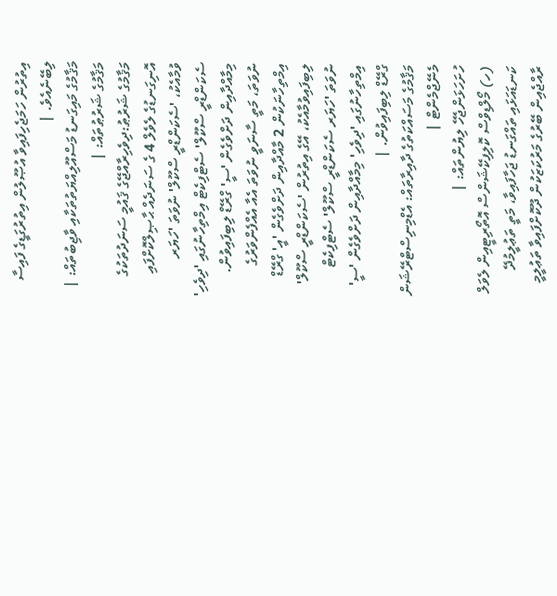އިތުރުން ހަމަޖެހިފައިވާ އުޞޫލުން އިތުރުގަޑީގެ ފައިސާ ލިބޭނެއެވެ. |
މަޤާމުގެ މައިގަނޑު މަސްއޫލިއްޔަތުތަކާއި ވާޖިބުތައް: |
މަޤާމުގެ ޝަރުޠުތައް: |
މަޤާމުގެ ޝަރުޠު:ދިވެހިރާއްޖޭގެ ޤައުމީ ސަނަދުތަކުގެ އޮނިގަނޑުގެ ލެވެލް 4 ގެ ސަނަދެއް ޙާޞިލްކޮށްފައި ވުމާއެކު، 'ސެކަންޑްރީ ސްކޫލް' ނުވަތަ 'ހަޔަރ ސެކަންޑްރީ ސްކޫލް' ސެޓްފިކެޓް އިމްތިހާނުގައި 'ދިވެހި' މިމާއްދާއިން ދަށްވެގެން 'ސީ' ގްރޭޑް ލިބިފައިވުން. ނުވަތަ، މަތީ ސާނަވީ ނުވަތަ އެއާ އެއްފެންވަރުގެ އިމްތިހާނަކުން 2 މާއްދާއިން ދަށްވެގެން 'އީ' ގްރޭޑް ލިބިފައިވުމާއެކު، އޭގެ އިތުރުން 'ސެކަންޑްރީ ސްކޫލް' ނުވަތަ 'ހަޔަރ ސެކަންޑްރީ ސްކޫލް' ސެޓްފިކެޓް އިމްތިހާނުގައި 'ދިވެހި' މިމާއްދާއިން ދަށްވެގެން 'ސީ' ގްރޭޑް ލިބިފައިވުން. |
މަޤާމުގެ މަސައްކަތުގެ ދާއިރާތައް: އެޑްމިނިސްޓްރޭޝަން މެނޭޖްމެންޓް |
ހުށަހަޅަންޖެހޭ ލިޔުންތައް: |
(ހ) މޯލްޑިވްސް ކޮލިފިކޭޝަންސް އޮތޯރިޓީއިން ލެވަލް ކަނޑައަޅައި ތައްގަނޑު ޖަހާފައިވާ، މަތީ ތަޢުލީމުދޭ ރާއްޖެއިން ބޭރުގެ މަރުކަޒަކުން ދޫކޮށްފައިވާ ތަޢުލީމީ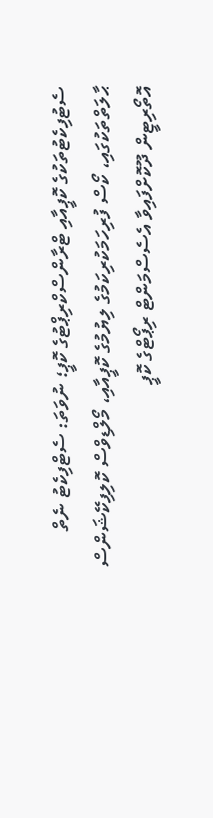ސެޓުފިކެޓުތަކުގެ ކޮޕީއާއި ޓްރާންސްކްރިޕްޓުގެ ކޮޕީ؛ ނުވަތަ: ސެޓްފިކެޓު ނެތް ޙާލަތްތަކުގައި، ކޯސް ފުރިހަމަކުރިކަމުގެ ލިޔުމުގެ ކޮޕީއާއި، މޯލްޑިވްސް ކޮލިފިކޭޝަންސް އޮތޯރިޓީން ދޫކޮށްފައިވާ އެސެސްމަންޓް ރިޕޯޓްގެ ކޮޕީ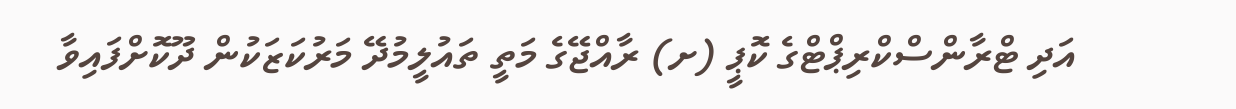އަދި ޓްރާންސްކްރިޕްޓްގެ ކޮޕީ (ށ) ރާއްޖޭގެ މަތީ ތައުލީމުދޭ މަރުކަޒަކުން ދޫކޮށްފައިވާ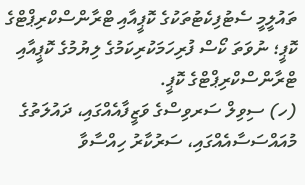ތައުލީމީ ސެޓުފިކެޓުތަކުގެ ކޮޕީއާއި ޓްރާންސްކްރިޕްޓްގެ ކޮޕީ؛ ނުވަތަ ކޯސް ފުރިހަމަކުރިކަމުގެ ލިޔުމުގެ ކޮޕީއާއި ޓްރާންސްކްރިޕްޓްގެ ކޮޕީ.
(ހ) ސިވިލް ސަރވިސްގެ ވަޒީފާއެއްގައި، ދައުލަތުގެ މުއައްސަސާއެއްގައި، ސަރުކާރު ހިއްސާވާ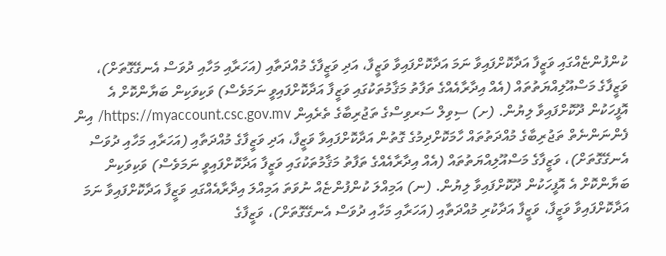ކުންފުންޏެއްގައި ވަޒީފާ އަދާކޮށްފައިވާ ނަމަ އަދާކޮށްފައިވާ ވަޒީފާ، އަދި ވަޒީފާގެ މުއްދަތާއި (އަހަރާއި މަހާއި ދުވަސް އެނގޭގޮތަށް)، ވަޒީފާގެ މަސްއޫލިއްޔަތުތައް (އެއް އިދާރާއެއްގެ ތަފާތު މަޤާމުތަކުގައި ވަޒީފާ އަދާކޮށްފައިވީ ނަމަވެސް) ވަކިވަކިން ބަޔާންކޮށް އެ އޮފީހަކުން ދޫކޮށްފައިވާ ލިޔުން. (ށ) ސިވިލް ސަރވިސްގެ ތަޖުރިބާގެ ތެރެއިން https://myaccount.csc.gov.mv/ އިން ފެންނަންނެތް ތަޖުރިބާގެ މުއްދަތުތައް ހާމަކޮށްދިމުގެ ގޮތުން އަދާކޮށްފައިވާ ވަޒީފާ، އަދި ވަޒީފާގެ މުއްދަތާއި (އަހަރާއި މަހާއި ދުވަސް އެނގޭގޮތަށް)، ވަޒީފާގެ މަސްއޫލިއްޔަތުތައް (އެއް އިދާރާއެއްގެ ތަފާތު މަޤާމުތަކުގައި ވަޒީފާ އަދާކޮށްފައިވީ ނަމަވެސް) ވަކިވަކިން ބަޔާންކޮށް އެ އޮފީހަކުން ދޫކޮށްފައިވާ ލިޔުން. (ނ) އަމިއްލަ ކުންފުންޏެއް ނުވަތަ އަމިއްލަ އިދާރާއެއްގައި ވަޒީފާ އަދާކޮށްފައިވާ ނަމަ އަދާކޮށްފައިވާ ވަޒީފާ، ވަޒީފާ އަދާކުރި މުއްދަތާއި (އަހަރާއި މަހާއި ދުވަސް އެނގޭގޮތަށް)، ވަޒީފާގެ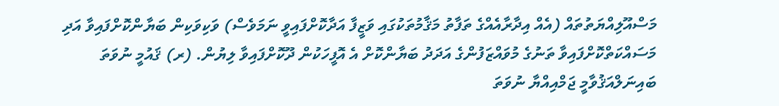މަސްއޫލިއްޔަތުތައް (އެއް އިދާރާއެއްގެ ތަފާތު މަޤާމުތަކުގައި ވަޒީފާ އަދާކޮށްފައިވީ ނަމަވެސް) ވަކިވަކިން ބަޔާންކޮށްފައިވާ އަދި މަސައްކަތްކޮށްފައިވާ ތަނުގެ މުވައްޒަފުންގެ އަދަދު ބަޔާންކޮށް އެ އޮފީހަކުން ދޫކޮށްފައިވާ ލިޔުން. (ރ) ޤައުމީ ނުވަތަ ބައިނަލްއަޤުވާމީ ޖަމްއިއްޔާ ނުވަތަ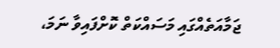ޖަމާއަތެއްގައި މަސައްކަތް ކޮށްފައިވާ ނަމަ،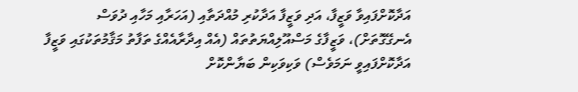އަދާކޮށްފައިވާ ވަޒީފާ، އަދި ވަޒީފާ އަދާކުރި މުއްދަތާއި (އަހަރާއި މަހާއި ދުވަސް އެނގޭގޮތަށް)، ވަޒީފާގެ މަސްއޫލިއްޔަތުތައް (އެއް އިދާރާއެއްގެ ތަފާތު މަޤާމުތަކުގައި ވަޒީފާ އަދާކޮށްފައިވީ ނަމަވެސް) ވަކިވަކިން ބަޔާންކޮށް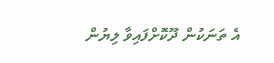އެ ތަނަކުން ދޫކޮށްފައިވާ ލިޔުން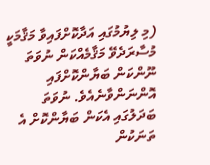(މި ލިޔުމުގައި އަދާކޮށްފައިވާ މަޤާމަކީ މުސާރަދެވޭ މަޤާމެއްކަން ނުވަތަ ނޫންކަން ބަޔާންކޮށްފައި އޮންނަންވާނެއެވެ. ނުވަތަ ބަދަލުގައި އެކަން ބަޔާންކޮށް އެ ތަނަކުން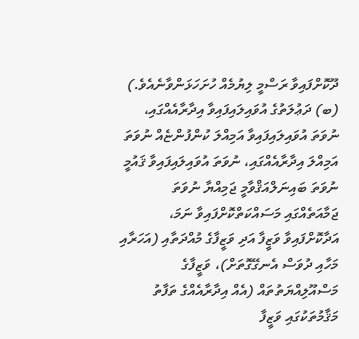ދޫކޮށްފައިވާ ރަސްމީ ލިޔުމެއް ހުށަހަޅަންވާނެއެވެ.) (ބ) ދަޢުލަތުގެ އުވައިލައިފައިވާ އިދާރާއެއްގައި، ނުވަތަ އުވައިލައިފައިވާ އަމިއްލަ ކުންފުންޏެއް ނުވަތަ އަމިއްލަ އިދާރާއެއްގައި، ނުވަތަ އުވައިލައިފައިވާ ޤައުމީ ނުވަތަ ބައިނަލްއަޤްވާމީ ޖަމިއްޔާ ނުވަތަ ޖަމާއަތެއްގައި މަސައްކަތްކޮށްފައިވާ ނަމަ، އަދާކޮށްފައިވާ ވަޒީފާ އަދި ވަޒީފާގެ މުއްދަތާއި (އަހަރާއި މަހާއި ދުވަސް އެނގޭގޮތަށް)، ވަޒީފާގެ މަސްއޫލިއްޔަތުތައް (އެއް އިދާރާއެއްގެ ތަފާތު މަޤާމުތަކުގައި ވަޒީފާ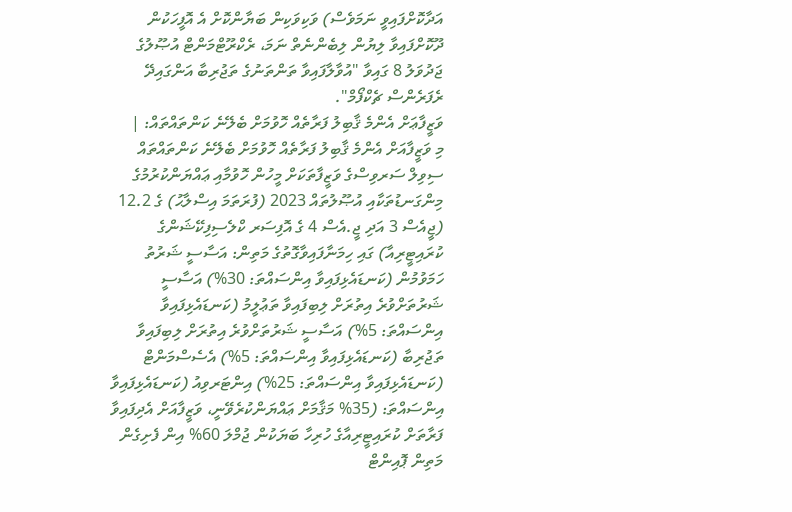އަދާކޮށްފައިވީ ނަމަވެސް) ވަކިވަކިން ބަޔާންކޮށް އެ އޮފީހަކުން ދޫކޮށްފައިވާ ލިޔުން ލިބެންނެތް ނަމަ، ރެކްރޫޓްމަންޓް އުޞޫލުގެ ޖަދުވަލު 8 ގައިވާ "އުވާލާފައިވާ ތަންތަނުގެ ތަޖުރިބާ އަންގައިދޭ ރެފަރެންސް ޗެކްފޯމް".
ވަޒީފާޢަށް އެންމެ ޤާބިލު ފަރާތެއް ހޮވުމަށް ބެލޭނެ ކަންތައްތައް: |
މި ވަޒީފާއަށް އެންމެ ޤާބިލު ފަރާތެއް ހޮވުމަށް ބެލޭނެ ކަންތައްތައް ސިވިލް ސަރވިސްގެ ވަޒީފާތަކަށް މީހުން ހޮވުމާއި ޢައްޔަންކުރުމުގެ މިންގަނޑުތަކާއި އުޞޫލުތައް 2023 (ފުރަތަމަ އިސްލާޙު) ގެ 12.2 (ޖީއެސް 3 އަދި ޖީ.އެސް 4 ގެ އޮފިސަރ ކްލެސިފިކޭޝަންގެ ކުރައިޓީރިއާ) ގައި ހިމަނާފައިވާގޮތުގެ މަތިން: އަސާސީ ޝަރުތު ހަމަވުމުން (ކަނޑައެޅިފައިވާ އިންސައްތަ: 30%) އަސާސީ ޝަރުތަށްވުރެ އިތުރަށް ލިބިފައިވާ ތަޢުލީމު (ކަނޑައެޅިފައިވާ އިންސައްތަ: 5%) އަސާސީ ޝަރުތަށްވުރެ އިތުރަށް ލިބިފައިވާ ތަޖުރިބާ (ކަނޑައެޅިފައިވާ އިންސައްތަ: 5%) އެސެސްމަންޓް (ކަނޑައެޅިފައިވާ އިންސައްތަ: 25%) އިންޓަރވިއު (ކަނޑައެޅިފައިވާ އިންސައްތަ: (35% މަޤާމަށް ޢައްޔަންކުރެވޭނީ، ވަޒީފާއަށް އެދިފައިވާ ފަރާތަށް ކުރައިޓީރިއާގެ ހުރިހާ ބަޔަކުން ޖުމްލަ 60% އިން ފެށިގެން މަތިން ޕޮއިންޓް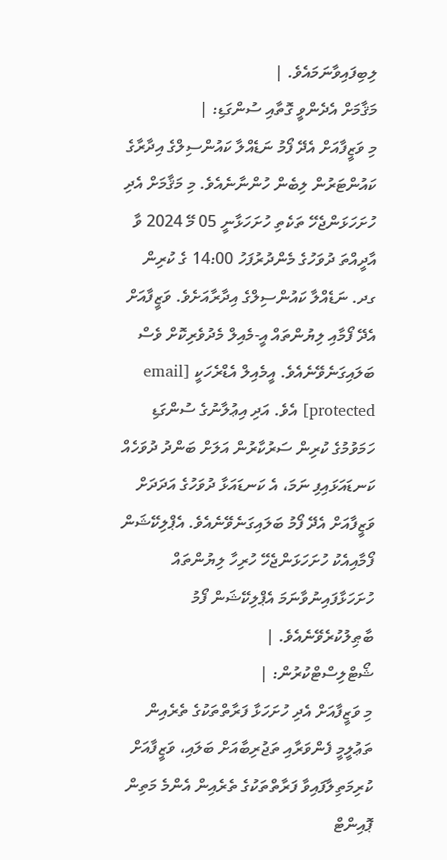ލިބިފައިވާނަމައެވެ. |
މަޤާމަށް އެދެންވީ ގޮތާއި ސުންގަޑި: |
މި ވަޒީފާއަށް އެދޭ ފޯމު ނަޑެއްލާ ކައުންސިލްގެ އިދާރާގެ ކައުންޓަރުން ލިބެން ހުންނާނެއެވެ. މި މަޤާމަށް އެދި ހުށަހަޅަންޖެހޭ ތަކެތި ހުށަހަޅާނީ 05 މޭ 2024 ވާ އާދީއްތަ ދުވަހުގެ މެންދުރުފަހު 14:00 ގެ ކުރިން ގދ. ނަޑެއްލާ ކައުންސިލްގެ އިދާރާއަށެވެ. ވަޒީފާއަށް އެދޭ ފޯމާއި ލިޔުންތައް އީ-މެއިލް މެދުވެރިކޮށް ވެސް ބަލައިގަނެވޭނެއެވެ. އީމެއިލް އެޑްރެހަކީ [email protected] އެވެ. އަދި އިޢުލާނުގެ ސުންގަޑި ހަމަވުމުގެ ކުރިން ސަރުކާރުން އަލަށް ބަންދު ދުވަހެއް ކަނޑައަޅައިފި ނަމަ، އެ ކަނޑައަޅާ ދުވަހުގެ އަދަދަށް ވަޒީފާއަށް އެދޭ ފޯމު ބަލައިގަނެވޭނެއެވެ. އެޕްލިކޭޝަން ފޯމާއިއެކު ހުށަހަޅަންޖެހޭ ހުރިހާ ލިޔުންތައް ހުށަހަޅާފައިނުވާނަމަ އެޕްލިކޭޝަން ފޯމު ބާޠިލުކުރެވޭނެއެވެ. |
ޝޯޓްލިސްޓްކުރުން: |
މި ވަޒީފާއަށް އެދި ހުށަހަޅާ ފަރާތްތަކުގެ ތެރެއިން ތަޢުލީމީ ފެންވަރާއި ތަޖުރިބާއަށް ބަލައި، ވަޒީފާއަށް ކުރިމަތިލާފައިވާ ފަރާތްތަކުގެ ތެރެއިން އެންމެ މަތިން ޕޮއިންޓް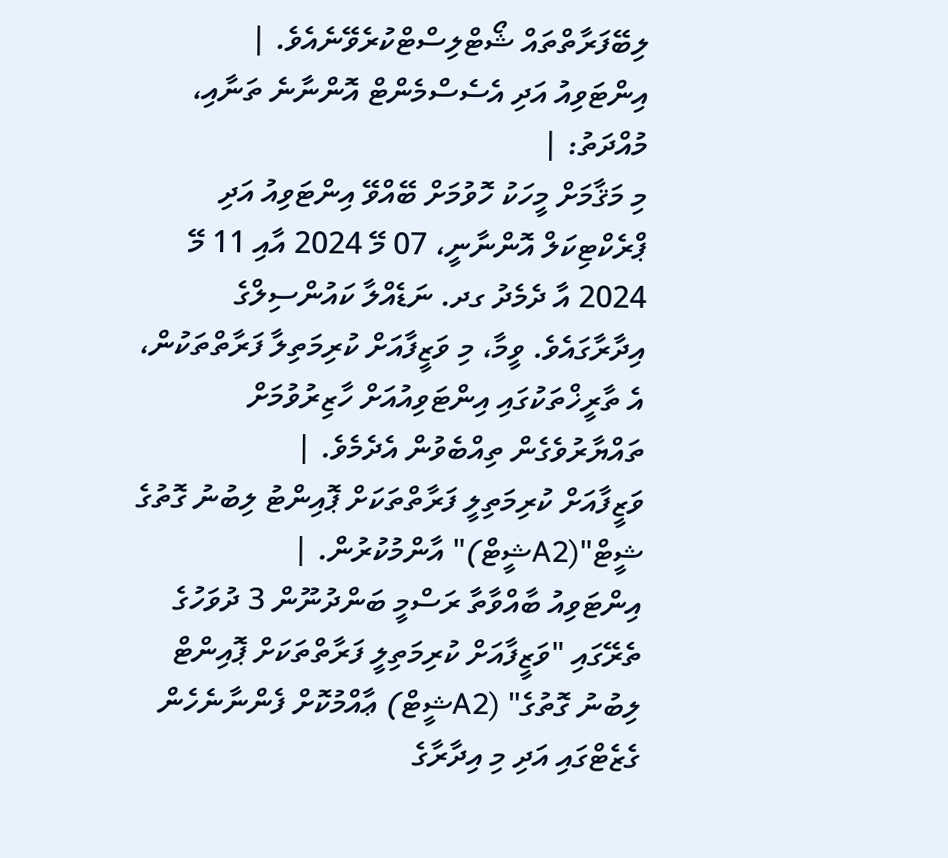ލިބޭފަރާތްތައް ޝޯޓްލިސްޓްކުރެވޭނެއެވެ. |
އިންޓަވިއު އަދި އެސެސްމެންޓް އޮންނާނެ ތަނާއި، މުއްދަތު: |
މި މަޤާމަށް މީހަކު ހޮވުމަށް ބޭއްވޭ އިންޓަވިއު އަދި ޕްރެކްޓިކަލް އޮންނާނީ، 07 މޭ 2024 އާއި 11 މޭ 2024 އާ ދެމެދު ގދ. ނަޑެއްލާ ކައުންސިލްގެ އިދާރާގައެވެ. ވީމާ، މި ވަޒީފާއަށް ކުރިމަތިލާ ފަރާތްތަކުން، އެ ތާރީޚްތަކުގައި އިންޓަވިއުއަށް ހާޒިރުވުމަށް ތައްޔާރުވެގެން ތިއްބެވުން އެދެމެވެ. |
ވަޒީފާއަށް ކުރިމަތިލީ ފަރާތްތަކަށް ޕޮއިންޓު ލިބުނު ގޮތުގެ ޝީޓް"(A2ޝީޓް)" އާންމުކުރުން. |
އިންޓަވިއު ބާއްވާތާ ރަސްމީ ބަންދުނޫން 3 ދުވަހުގެ ތެރޭގައި "ވަޒީފާއަށް ކުރިމަތިލީ ފަރާތްތަކަށް ޕޮއިންޓް ލިބުނު ގޮތުގެ" (A2ޝީޓް) ޢާއްމުކޮށް ފެންނާނެހެން ގެޒެޓްގައި އަދި މި އިދާރާގެ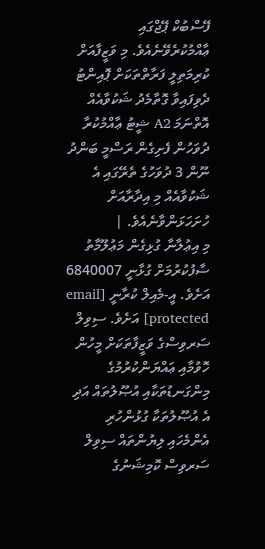ފޭސްބުކް ޕޭޖްގައި ޢާއްމުކުރެވޭނެއެވެ. މި ވަޒީފާއަށް ކުރިމަތިލީ ފަރާތްތަކަށް ޕޮއިންޓު ދެވިފައިވާ ގޮތާމެދު ޝަކުވާއެއް އޮތްނަމަ A2 ޝީޓު ޢާއްމުކުރާ ދުވަހުން ފެށިގެން ރަސްމީ ބަންދު ނޫން 3 ދުވަހުގެ ތެރޭގައި އެ ޝަކުވާއެއް މި އިދާރާއަށް ހުށަހަޅަންވާނެއެވެ. |
މި އިޢުލާނާ ގުޅިގެން މަޢުލޫމާތު ސާފުކުރުމަށް ގުޅާނީ 6840007 އަށެވެ. އީ-މެއިލް ކުރާނީ [email protected] އަށެވެ. ސިވިލް ސަރވިސްގެ ވަޒީފާތަކަށް މީހުން ހޮވުމާއި ޢައްޔަންކުރުމުގެ މިންގަނޑުތަކާއި އުޞޫލުތައް އަދި އެ އުޞޫލުތަކާ ގުޅުންހުރި އެންމެހައި ލިޔުންތައް ސިވިލް ސަރވިސް ކޮމިޝަނުގެ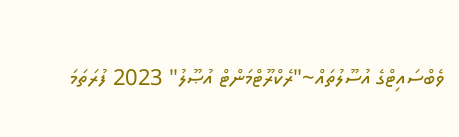ވެބްސައިޓްގެ އުސޫލުތައް~"ރެކްރޫޓްމަންޓް އުޞޫލު" 2023 ފުރަތަމަ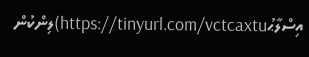އިސްލާޙުhttps://tinyurl.com/vctcaxtu)ލިންކުން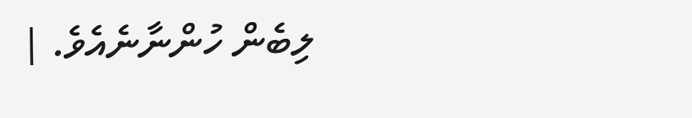ލިބެން ހުންނާނެއެވެ. |